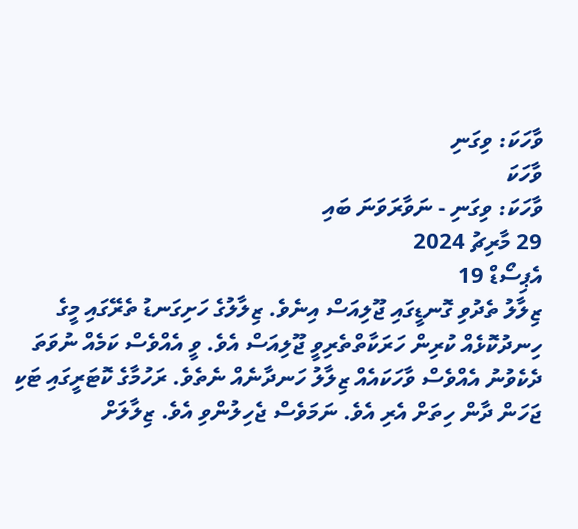ވާހަކަ: ވިގަނި
ވާހަކަ
ވާހަކަ: ވިގަނި - ނަވާރަވަނަ ބައި
29 މާރިޗު 2024
އެޕިސޯޑް 19
ޒިލާލު ތެދުވި ގޮނޑީގައި ޖޫލިއަސް އިނެވެ. ޒިލާލުގެ ހަށިގަނޑު ތެރޭގައި މީގެ ހިނދުކޮޅެއް ކުރިން ހަރަކާތްތެރިވީ ޖޫލިއަސް އެވެ. ވީ އެއްވެސް ކަމެއް ނުވަތަ ދެކެވުނު އެއްވެސް ވާހަކައެއް ޒިލާލު ހަނދާނެއް ނެތެވެ. ރަހުމާގެ ކޮޓަރީގައި ޓަކި ޖަހަން ދާން ހިތަށް އެރި އެވެ. ނަމަވެސް ޖެހިލުންވި އެވެ. ޒިލާލަށް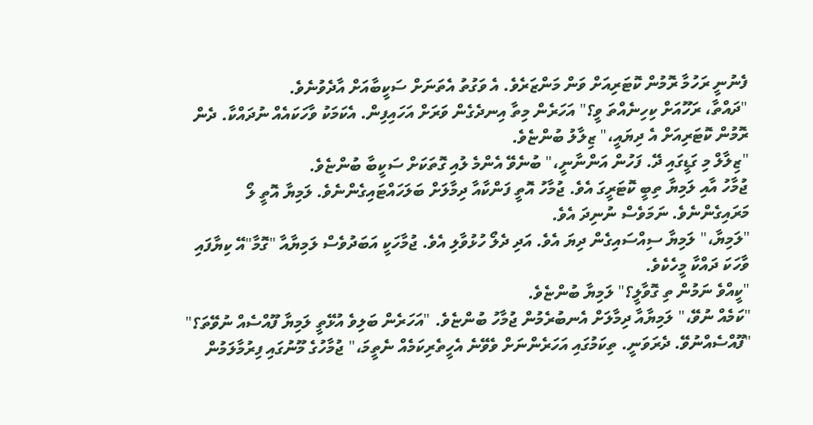ފެނުނީ ރަހުމާ ރޮމުން ކޮޓަރިއަށް ވަން މަންޒަރެވެ. އެ ވަގުތު އެތަނަށް ސަކީބާއަށް އާދެވުނެވެ.
"ދައްތާ، ރަހޫއަށް ކިހިނެއްތަ ވީ؟" އަހަރެން މިތާ އިނދެގެން ވަރަށް އަހައިފިން. އެކަމަކު ވާހަކައެއް ނުދައްކާ. ދެން ރޮމުން ކޮޓަރިއަށް އެ ދިޔައީ،" ޒިލާލު ބުންޏެވެ.
"ޒިލާލް މި ގަޑީގައި ދޭ. ފަހުން އަންނާނީ،" ބުނެވޭ އެންމެ ލުއި ގޮތަކަށް ސަކީބާ ބުންޏެވެ.
ޖުމާހު އާއި ލަމިޔާ ތިބީ ކޮޓަރީގަ އެވެ. ޖުމާހު އޮތީ ފަންކާއާ ދިމާލަށް ބަލަހައްޓައިގެންނެވެ. ލަމިޔާ އޮތީ ލޯ މަރައިގެންނެވެ. ނަމަވެސް ނުނިދަ އެވެ.
"ލަމިޔާ،" ލަމިޔާ ސިއްސައިގެން ދިޔަ އެވެ. އަދި ދެލޯ ހުޅުވާލި އެވެ. ޖުމާހަކީ އަބަދުވެސް ލަމިޔާއާ "ގޮމާ"އޭ ކިޔާފައި ވާހަކަ ދައްކާ މީހެކެވެ.
"ކީއްވެ ނަމުން ތި ގޮވާލީ؟" ލަމިޔާ ބުންޏެވެ.
"ކަމެއް ނުވޭ،" ލަމިޔާއާ ދިމާލަށް އެނބުރެމުން ޖުމާހު ބުންޏެވެ. "އަހަރެން ބަލިވެ އުޅޭތީ ލަމިޔާ ފޫއްސެއް ނުވޭތަ؟"
"ފޫއްސެއްނުވޭ. ދެރަވަނީ. ތިކަމުގައި އަހަރެންނަށް ވެވޭނެ އެހީތެރިކަމެއް ނެތީމަ،" ޖުމާހުގެ މޫނުގައި ފިރުމާލަމުން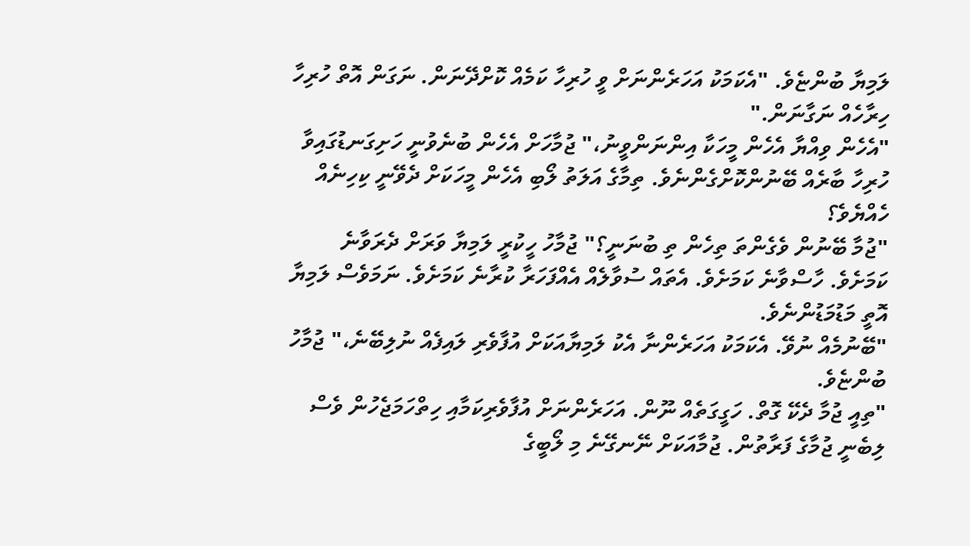ލަމިޔާ ބުންޏެވެ. "އެކަމަކު އަހަރެންނަށް ވީ ހުރިހާ ކަމެއް ކޮށްދޭނަން. ނަގަން އޮތް ހުރިހާ ހިރާހެއް ނަގާނަން."
"އެހެން ވިއްޔާ އެހެން މީހަކާ އިންނަންވީނު،" ޖުމާހަށް އެހެން ބުނެވުނީ ހަށިގަނޑުގައިވާ ހުރިހާ ބާރެއް ބޭނުންކޮށްގެންނެވެ. ތިމާގެ އަލަތު ލޯބި އެހެން މީހަކަށް ދެވޭނީ ކިހިނެއް ހެއްޔެވެ؟
"ޖުމާ ބޭނުން ވެގެންތަ ތިހެން ތި ބުނަނީ؟" ޖުމާހު ހީކުރީ ލަމިޔާ ވަރަށް ދެރަވާނެ ކަމަށެވެ. ހާސްވާނެ ކަމަށެވެ. އެތައް ސުވާލެއް އެއްފަހަރާ ކުރާނެ ކަމަށެވެ. ނަމަވެސް ލަމިޔާ އޮތީ މަޑުމަޑުންނެވެ.
"ބޭނުމެއް ނުވޭ. އެކަމަކު އަހަރެންނާ އެކު ލަމިޔާއަކަށް އުފާވެރި ލައިފެއް ނުލިބޭނެ،" ޖުމާހު ބުންޏެވެ.
"ތިއީ ޖުމާ ދެކޭ ގޮތް. ހަގީގަތެއް ނޫން. އަހަރެންނަށް އުފާވެރިކަމާއި ހިތްހަމަޖެހުން ވެސް ލިބެނީ ޖުމާގެ ފަރާތުން. ޖުމާއަކަށް ނޭނގޭނެ މި ލޯބީގެ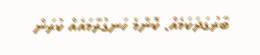ބާރުގަދަކަމެއް. ކޮންމެ ހަނގުރާމައެއް ކުރަން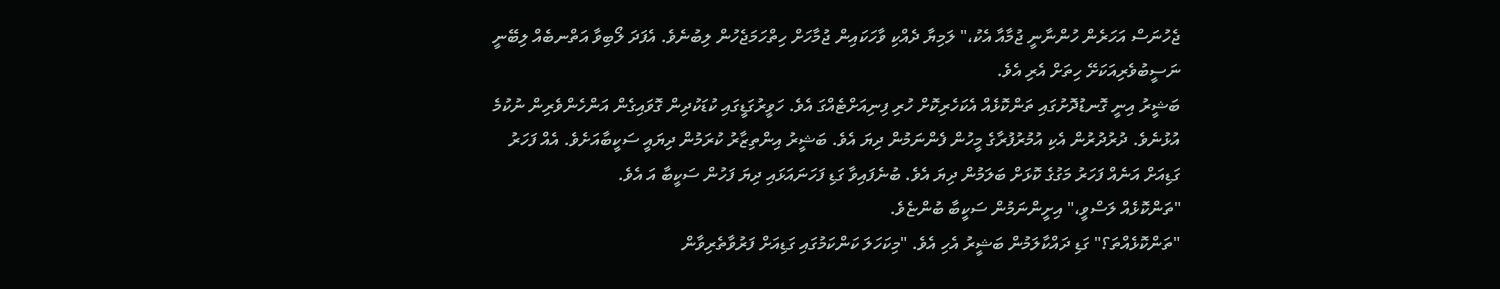ޖެހުނަސް އަހަރެން ހުންނާނީ ޖުމާއާ އެކު،" ލަމިޔާ ދެއްކި ވާހަކައިން ޖުމާހަށް ހިތްހަމަޖެހުން ލިބުނެވެ. އެފަދަ ލޯބިވާ އަތްނބެއް ލިބޭނީ ނަސީބުވެރިއަކަށޭ ހިތަށް އެރި އެވެ.
ބަޝީރު އިނީ ގޮނޑުދޮށުގައި ތަންކޮޅެއް އެކަހެރިކޮށް ހުރި ފިނިއަށްޓެއްގަ އެވެ. ހަވީރުގަޑީގައި ކުޑަކުދިން ގޮވައިގެން އަންހެންވެރިން ނުކުމެ އުޅުނެވެ. ދުރުދުރުން އެކި އުމުރުފުރާގެ މީހުން ފެންނަމުން ދިޔަ އެވެ. ބަޝީރު އިންތިޒާރު ކުރަމުން ދިޔައީ ސަކީބާއަށެވެ. އެއް ފަހަރު ގަޑިއަށް އަނެއް ފަހަރު މަގުގެ ކޮޅަށް ބަލަމުން ދިޔަ އެވެ. ބުނެފައިވާ ގަޑި ފަހަނައަޅައި ދިޔަ ފަހުން ސަކީބާ އަ އެވެ.
"ތަންކޮޅެއް ލަސްވީ،" އިށީންނަމުން ސަކީބާ ބުންޏެވެ.
"ތަންކޮޅެއްތަ؟" ގަޑި ދައްކާލަމުން ބަޝީރު އެހި އެވެ. "މިކަހަލަ ކަންކަމުގައި ގަޑިއަށް ފަރުވާތެރިވާން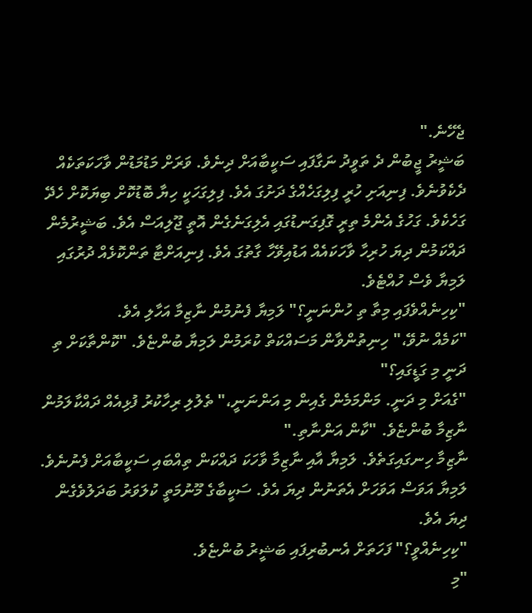ޖެހޭނެ."
ބަޝީރު ޖީބުން ދެ ތަވީދު ނަގާފައި ސަކީބާއަށް ދިނެވެ. ވަރަށް މަޑުމަޑުން ވާހަކަތަކެއް ދެކެވުނެވެ. ފިނިއަށި ހުރީ ފިލިގަހެއްގެ ދަށުގަ އެވެ. ފިލިގަހަކީ ހިޔާ ބޮޑުކޮށް ބިޔަކޮށް ހެދޭ ގަހެކެވެ. ގަހުގެ އެންމެ ތިރީ ގޮފިގަނޑުގައި އެލިގަނެގެން އޮތީ ޖޫލިއަސް އެވެ. ބަޝީރުމެން ދައްކަމުން ދިޔަ ހުރިހާ ވާހަކައެއް އަޑުއިވޭހާ ގާތުގަ އެވެ. ފިނިއަށްޓާ ތަންކޮޅެއް ދުރުގައި ލަމިޔާ ވެސް ހުއްޓެވެ.
"ކިހިނެއްވެފައި މިތާ ތި ހުންނަނީ؟" ލަމިޔާ ފެނުމުން ނާޒިމާ އަހާލި އެވެ.
"ކަމެއް ނުވޭ،" ހިނިތުންވާން މަސައްކަތް ކުރަމުން ލަމިޔާ ބުންޏެވެ. "ކޮންތާކަށް ތި ދަނީ މި ގަޑީގައި؟"
"ގެއަށް މި ދަނީ. މަންމަމެން ގެއިން މި އަންނަނީ،" ތެލުލި ރިހާކުރު ފުޅިއެއް ދައްކާލަމުން ނާޒިމާ ބުންޏެވެ. "ކާން އަންނާތި."
ނާޒިމާ ހިނގައިގަތެވެ. ލަމިޔާ އާއި ނާޒިމާ ވާހަކަ ދައްކަން ތިއްބައި ސަކީބާއަށް ފެނުނެވެ. ލަމިޔާ އަވަސް އަވަހަށް އެތަނުން ދިޔަ އެވެ. ސަކީބާގެ މޫނުމަތީ ކުލަވަރު ބަދަލުވެގެން ދިޔަ އެވެ.
"ކިހިނެއްވީ؟" ފަހަތަށް އެނބުރިފައި ބަޝީރު ބުންޏެވެ.
"މި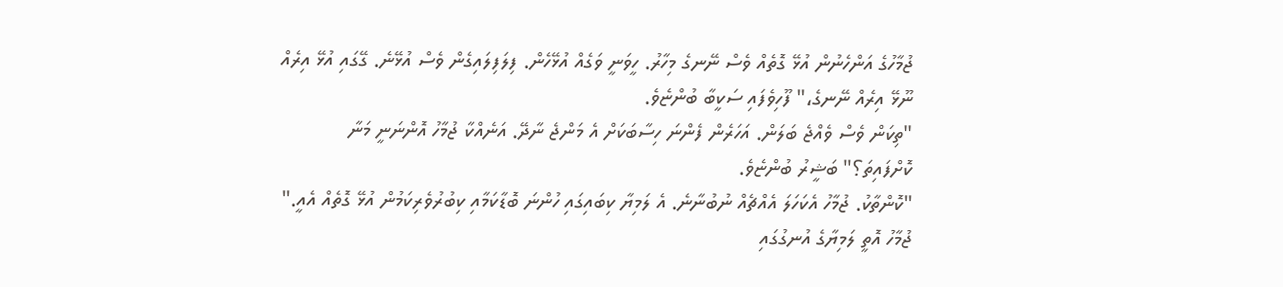ޖުމާހުގެ އަންހެނުން އުޅޭ ގޮތެއް ވެސް ނޭނގެ މިހާރު. ހީވަނީ ވަގެއް އުޅޭހެން. ފިލަފިލައިގެން ވެސް އުޅޭނެ. ގޭގައި އުޅޭ އިރެއް ނޫޅޭ އިރެއް ނޭނގެ،" ފޫހިވެފައި ސަކީބާ ބުންޏެވެ.
"ތިކަން ވެސް ވެއްޖެ ބަލަން. އަހަރެން ފެންނަ ހިސާބަކަށް އެ މަންޖެ ނާދޭ. އަނެއްކާ ޖުމާހު އޮންނަނީ މަނާ ކޮށްފައިތަ؟" ބަޝީރު ބުންޏެވެ.
"ކޮންތާކު. ޖުމާހު އެކަހަލަ އެއްޗެއް ނުބުނާނެ. އެ ލަމިޔާ ކިބައިގައި ހުންނަ ބޮޑާކަމާއި ކިބުރުވެރިކަމުން އުޅޭ ގޮތެއް އެއީ."
ޖުމާހު އޮތީ ލަމިޔާގެ އުނގުގައި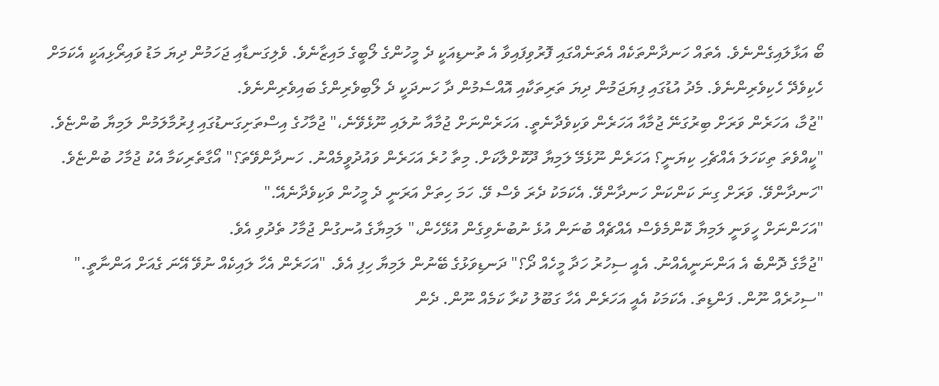ބޯ އަޅާލައިގެންނެވެ. އެތައް ހަނދާންތަކެއް އެތަނެއްގައި ފޮރުވިފައިވާ އެ ތުނޑިއަކީ ދެ މީހުންގެ ލޯބީގެ މައިޒާނެވެ. ވެލިގަނޑާއި ޖަހަމުން ދިޔަ މަޑު ވައިރޯޅިއަކީ އެކަމަށް ހެކިވެދޭ ހެކިވެރިންނެވެ. މެދު އުޑުގައި ފިޔަޖަމުން ދިޔަ ތަރިތަކާއި އޮއްސެމުން ދާ ހަނދަކީ ދެ ލޯބިވެރިންގެ ބައިވެރިންނެވެ.
"ޖުމާ، އަހަރެން ވަރަށް ބިރުގަނޭ ޖުމާއާ އަހަރެން ވަކިވެދާނެތީ. އަހަރެންނަށް ޖުމާއާ ނުލައި ނޫޅެވޭނެ،" ޖުމާހުގެ އިސްތަށިގަނޑުގައި ފިރުމާލަމުން ލަމިޔާ ބުންޏެވެ.
"ކީއްވެތަ ތިކަހަލަ އެއްޗެހި ކިޔަނީ؟ އަހަރެން ނޫޅެމޭ ލަމިޔާ ދޫކޮށްލާކަށް. މިތާ ހުރެ އަހަރެން ވައުދުވީމެއްނު. ހަނދާންވޭތަ؟" އޯގާތެރިކަމާ އެކު ޖުމާހު ބުންޏެވެ.
"ހަނދާންވޭ. ވަރަށް ގިނަ ކަންކަން ހަނދާންވޭ. އެކަމަކު ދެރަ ވެސް ވޭ. ހަމަ ހިތަށް އަރަނީ ދެ މީހުން ވަކިވެދާނެއޭ."
"އަހަންނަށް ހީވަނީ ލަމިޔާ ކޮންމެވެސް އެއްޗެއް ބުނަން އުޅެ ނުބުނެވިގެން އުޅޭހެން،" ލަމިޔާގެ އުނގުން ޖުމާހު ތެދުވި އެވެ.
"ޖުމާގެ ދޮންބެ އެ އަންނަނީއެއްނު. އެއީ ސިހުރު ހަދާ މީހެއް ދޯ؟" ދަނޑިވަޅުގެ ބޭނުން ލަމިޔާ ހިފި އެވެ. "އަހަރެން އެހާ ލައިކެއް ނުވޭ އޭނަ ގެއަށް އަންނާތީ."
"ސިހުރެއް ނޫން. ފަންޑިތަ. އެކަމަކު އެއީ އަހަރެން އެހާ ގަބޫލު ކުރާ ކަމެއް ނޫން. ދެން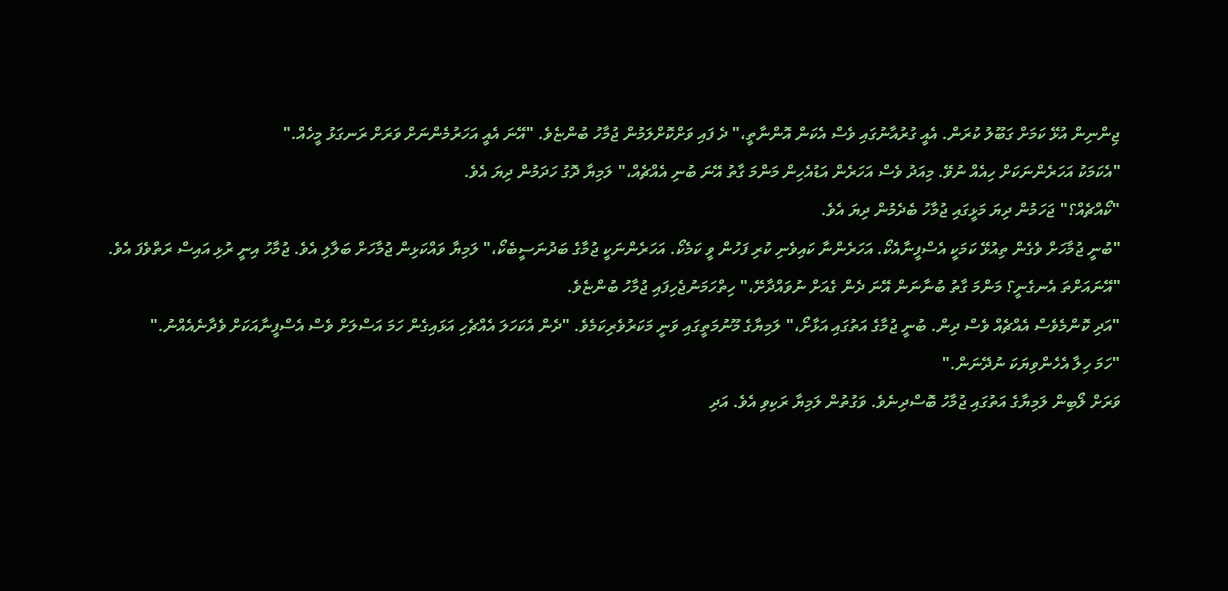ޖިންނިން އުޅޭ ކަމަށް ގަބޫލު ކުރަން. އެއީ ގުރުއާނުގައި ވެސް އެކަން އޮންނާތީ،" ދެ ފައި ވަށްކޮށްލަމުން ޖުމާހު ބުންޏެވެ. "އޭނަ އެއީ އަހަރުމެންނަށް ވަރަށް ރަނގަޅު މީހެއް."
"އެކަމަކު އަހަރެންނަކަށް ހިއެއް ނުވޭ. މިއަދު ވެސް އަހަރެން އަޑުއެހިން މަންމަ ގާތު އޭނަ ބުނި އެއްޗެއް،" ލަމިޔާ ދޮގު ހަދަމުން ދިޔަ އެވެ.
"ކޯއްޗެއް؟" ޖަހަމުން ދިޔަ މަޅީގައި ޖުމާހު ބެދެމުން ދިޔަ އެވެ.
"ބުނީ ޖުމާހަށް ވެގެން ތިއުޅޭ ކަމަކީ އެސްފީނާއެކޯ. އަހަރެންނާ ކައިވެނި ކުރި ފަހުން ވީ ކަމެކޯ. އަހަރެންނަކީ ޖުމާގެ ބަދުނަސީބެކޯ،" ލަމިޔާ ވައްކަޅިން ޖުމާހަށް ބަލާލި އެވެ. ޖުމާހު އިނީ ރުޅި އައިސް ރަތްވެފަ އެވެ.
"އޭނައަށްތަ އެނގެނީ؟ މަންމަ ގާތު ބުނާނަން އޭނަ ދެން ގެއަށް ނުވައްދާށޭ،" ހިތްހަމަނުޖެހިފައި ޖުމާހު ބުންޏެވެ.
"އަދި ކޮންމެވެސް އެއްޗެއް ވެސް ދިން. ބުނީ ޖުމާގެ އަތުގައި އަޅާށޯ،" ލަމިޔާގެ މޫނުމަތީގައި ވަނީ މަކަރުވެރިކަމެވެ. "ދެން އެކަހަލަ އެއްޗެހި އަޅައިގެން ހަމަ އަސްލަށް ވެސް އެސްފީނާއަކަށް ވެދާނެއެއްނު."
"ހަމަ ހިލާ އެހެންވިޔަކަ ނުދޭނަން."
ވަރަށް ލޯބިން ލަމިޔާގެ އަތުގައި ޖުމާހު ބޮސްދިނެވެ. ވަގުތުން ލަމިޔާ ރަކިވި އެވެ. އަދި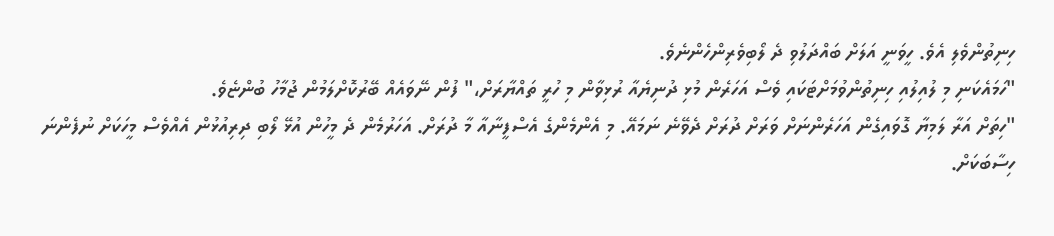ހިނިތުންވެލި އެވެ. ހީވަނީ އަލަށް ބައްދަލުވި ދެ ލޯބިވެރިންހެންނެވެ.
"ހަމައެކަނި މި ލުއިލުއި ހިނިތުންވުމަށްޓަކައި ވެސް އަހަރެން މުޅި ދުނިޔެއާ ރުޅިވާން މި ހުރީ ތައްޔާރަށް،" ފުން ނޭވައެއް ބޭރުކޮށްލަމުން ޖުމާހު ބުންޏެވެ.
"ހިތަށް އަރާ ލަމިޔާ ގޮވައިގެން އަހަރެންނަށް ވަރަށް ދުރަށް ދެވޭނެ ނަމައޭ. މި އެންމެންގެ އެސްފީނާއާ މާ ދުރަށް. އަހަރުމެން ދެ މީހުން އުޅޭ ލޯބި ދިރިއުޅުން އެއްވެސް މީހަކަށް ނުފެންނަ ހިސާބަކަށް.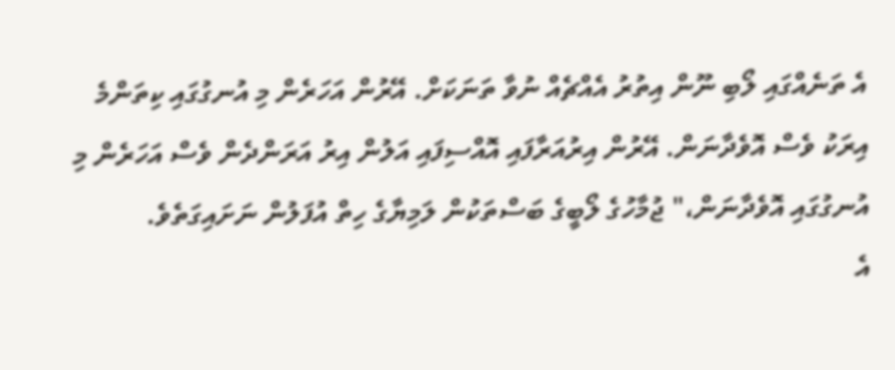އެ ތަނެއްގައި ލޯބި ނޫން އިތުރު އެއްޗެއް ނުވާ ތަނަކަށް. އޭރުން އަހަރެން މި އުނގުގައި ކިތަންމެ އިރަކު ވެސް އޮވެދާނަން. އޭރުން އިރުއަރާފައި އޮއްސިފައި އަލުން އިރު އަރަންދެން ވެސް އަހަރެން މި އުނގުގައި އޮވެދާނަން،" ޖުމާހުގެ ލޯބީގެ ބަސްތަކުން ލަމިޔާގެ ހިތް އުފަލުން ނަށައިގަތެވެ.
އެ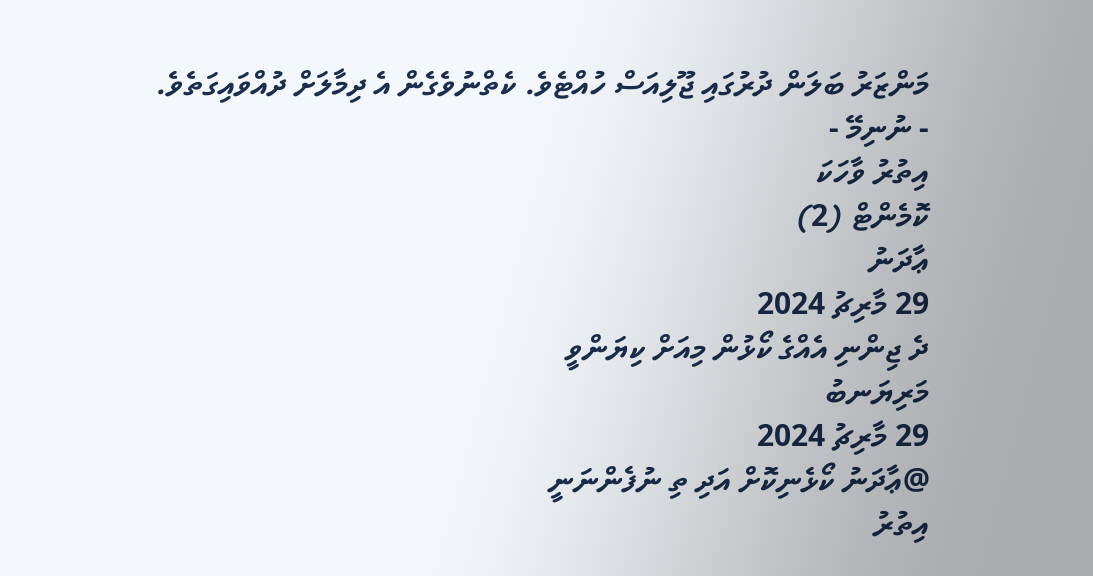މަންޒަރު ބަލަން ދުރުގައި ޖޫލިއަސް ހުއްޓެވެ. ކެތްނުވެގެން އެ ދިމާލަށް ދުއްވައިގަތެވެ.
- ނުނިމޭ -
އިތުރު ވާހަކަ
ކޮމެންޓް (2)
ޢާދަނު
29 މާރިޗު 2024
ދެ ޖިންނި އެއްގެ ކޯޅުން މިއަށް ކިޔަންވީ
މަރިޔަނބު
29 މާރިޗު 2024
@ޢާދަނު ކޯޅެނިކޮށް އަދި ތި ނުފެންނަނީ
އިތުރު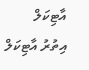އާޓިކަލް
އިތުރު އާޓިކަލް